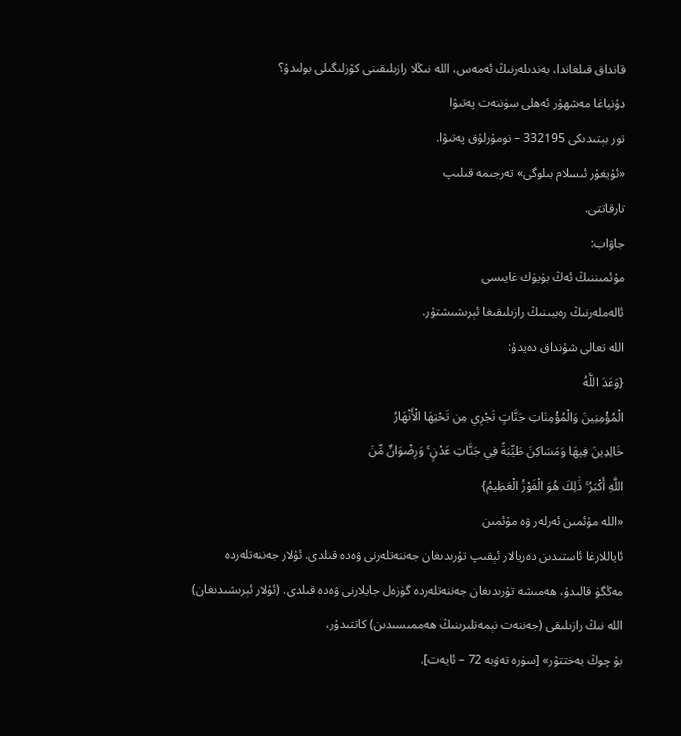قانداق قىلغاندا، بەندىلەرنىڭ ئەمەس، اللە نىڭلا رازىلىقىنى كۆزلىگىلى بولىدۇ؟
دۇنياغا مەشھۇر ئەھلى سۈننەت پەتىۋا
تور بېتىدىكى 332195 – نومۇرلۇق پەتىۋا.
«ئۇيغۇر ئىسلام بىلوگى» تەرجىمە قىلىپ
تارقاتتى.
جاۋاب:
مۇئمىننىڭ ئەڭ بۈيۈك غايىسى
ئالەملەرنىڭ رەببىنىڭ رازىلىقىغا ئېرىشىشتۇر.
اللە تعالى شۇنداق دەيدۇ:
{وَعَدَ اللَّهُ
الْمُؤْمِنِينَ وَالْمُؤْمِنَاتِ جَنَّاتٍ تَجْرِي مِن تَحْتِهَا الْأَنْهَارُ
خَالِدِينَ فِيهَا وَمَسَاكِنَ طَيِّبَةً فِي جَنَّاتِ عَدْنٍ ۚ وَرِضْوَانٌ مِّنَ
اللَّهِ أَكْبَرُ ۚ ذَٰلِكَ هُوَ الْفَوْزُ الْعَظِيمُ}
«اللە مۇئمىن ئەرلەر ۋە مۇئمىن
ئاياللارغا ئاستىدىن دەريالار ئېقىپ تۇرىدىغان جەننەتلەرنى ۋەدە قىلدى. ئۇلار جەننەتلەردە
مەڭگۈ قالىدۇ، ھەمىشە تۇرىدىغان جەننەتلەردە گۈزەل جايلارنى ۋەدە قىلدى. (ئۇلار ئېرىشىدىغان)
اللە نىڭ رازىلىقى (جەننەت نېمەتلىرىنىڭ ھەممىسىدىن) كاتتىدۇر،
بۇ چوڭ بەختتۇر» [سۈرە تەۋبە 72 – ئايەت].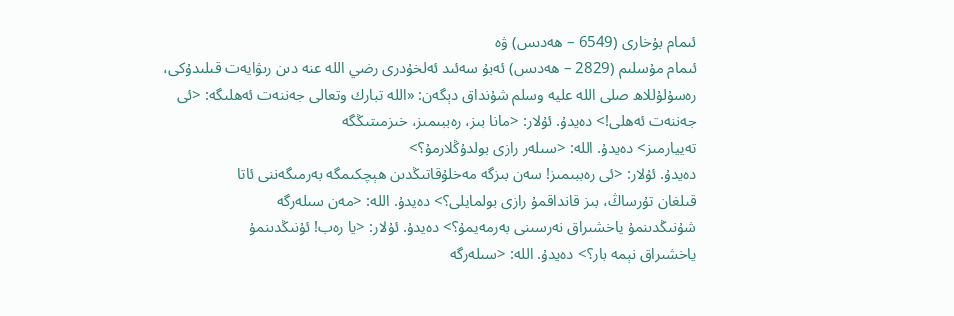ئىمام بۇخارى (6549 – ھەدىس) ۋە
ئىمام مۇسلىم (2829 – ھەدىس) ئەبۇ سەئىد ئەلخۇدرى رضي الله عنه دىن رىۋايەت قىلىدۇكى،
رەسۇلۇللاھ صلى الله عليه وسلم شۇنداق دېگەن: «اللە تبارك وتعالى جەننەت ئەھلىگە: <ئى
جەننەت ئەھلى!> دەيدۇ. ئۇلار: <مانا بىز، رەببىمىز، خىزمىتىڭگە
تەييارمىز> دەيدۇ. اللە: <سىلەر رازى بولدۇڭلارمۇ؟>
دەيدۇ. ئۇلار: <ئى رەببىمىز! سەن بىزگە مەخلۇقاتىڭدىن ھېچكىمگە بەرمىگەننى ئاتا
قىلغان تۇرساڭ، بىز قانداقمۇ رازى بولمايلى؟> دەيدۇ. اللە: <مەن سىلەرگە
شۇنىڭدىنمۇ ياخشىراق نەرسىنى بەرمەيمۇ؟> دەيدۇ. ئۇلار: <يا رەب! ئۇنىڭدىنمۇ
ياخشىراق نېمە بار؟> دەيدۇ. اللە: <سىلەرگە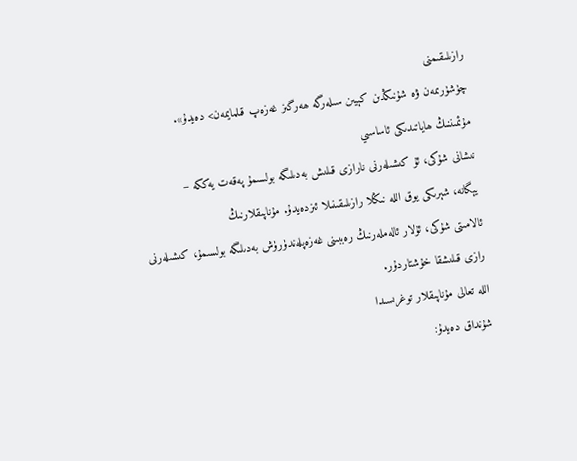رازىلىقىمنى
چۈشۈرىمەن ۋە شۇنىڭدىن كېيىن سىلەرگە ھەرگىز غەزەپ قىلمايمەن> دەيدۇ».
مۇئمىننىڭ ھاياتىدىكى ئاساسىي
نىشانى شۇكى، ئۇ كىشىلەرنى نارازى قىلىش بەدىلىگە بولسىمۇ پەقەت يەككە –
يېگانە، شېرىكى يوق اللە نىڭلا رازىلىقىنىلا ئىزدەيدۇ. مۇناپىقلارنىڭ
ئالامىتى شۇكى، ئۇلار ئالەملەرنىڭ رەببىنى غەزەپلەندۈرۈش بەدىلىگە بولسىمۇ، كىشىلەرنى
رازى قىلىشقا خۇشتاردۇر.
اللە تعالى مۇناپىقلار توغرىسىدا
شۇنداق دەيدۇ: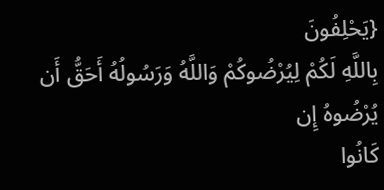{يَحْلِفُونَ
بِاللَّهِ لَكُمْ لِيُرْضُوكُمْ وَاللَّهُ وَرَسُولُهُ أَحَقُّ أَن يُرْضُوهُ إِن
كَانُوا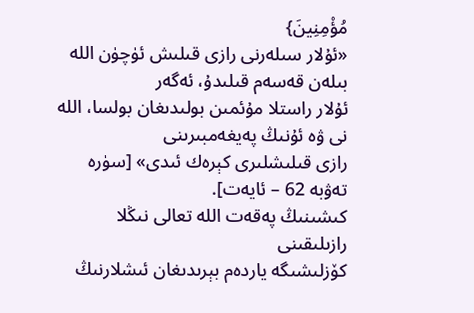مُؤْمِنِينَ}
«ئۇلار سىلەرنى رازى قىلىش ئۈچۈن اللە بىلەن قەسەم قىلىدۇ، ئەگەر
ئۇلار راستلا مۇئمىن بولىدىغان بولسا، اللە نى ۋە ئۇنىڭ پەيغەمبىرىنى
رازى قىلىشلىرى كېرەك ئىدى» [سۈرە تەۋبە 62 – ئايەت].
كىشىنىڭ پەقەت اللە تعالى نىڭلا رازىلىقىنى
كۆزلىشىگە ياردەم بېرىدىغان ئىشلارنىڭ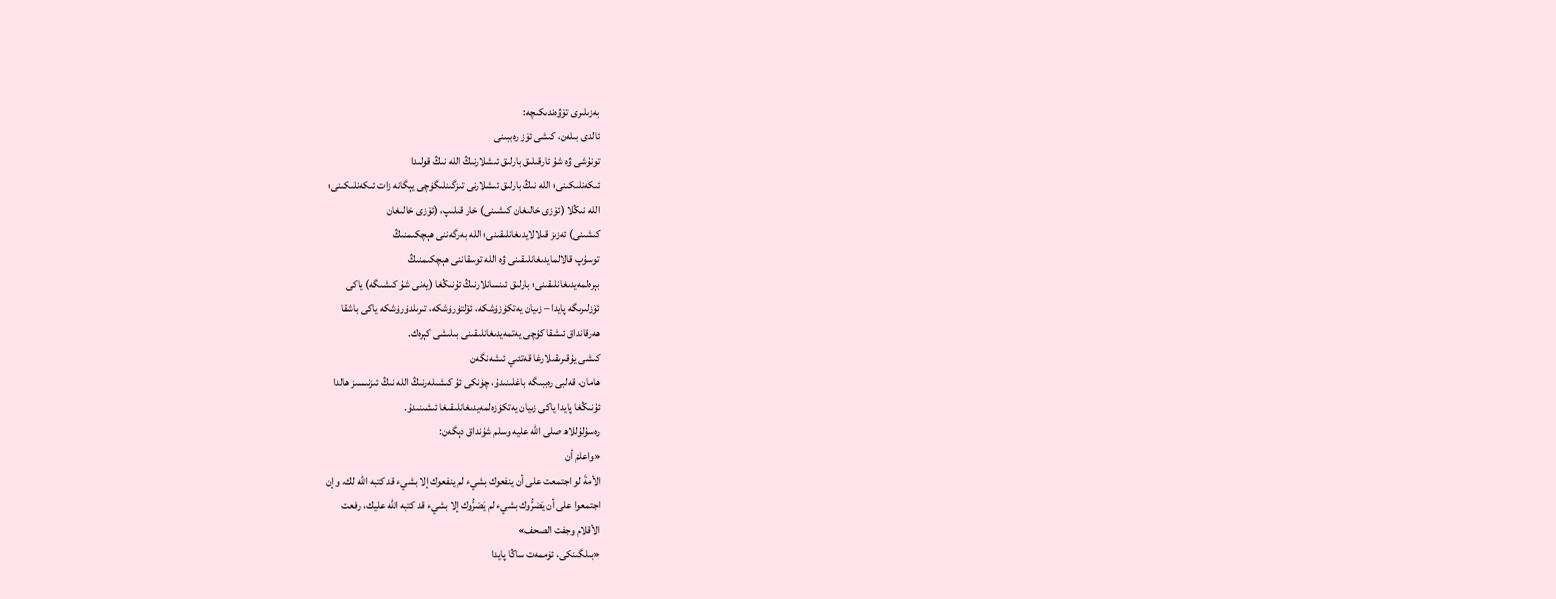بەزىلىرى تۆۋەندىكىچە:
ئالدى بىلەن، كىشى ئۆز رەببىنى
تونۇشى ۋە شۇ ئارقىلىق بارلىق ئىشلارنىڭ اللە نىڭ قولىدا
ئىكەنلىكىنى؛ اللە نىڭ بارلىق ئىشلارنى تىزگىنلىگۈچى يېگانە زات ئىكەنلىكىنى؛
اللە نىڭلا (ئۆزى خالىغان كىشىنى) خار قىلىپ، (ئۆزى خالىغان
كىشىنى) ئەزىز قىلالايدىغانلىقىنى؛ اللە بەرگەننى ھېچكىمنىڭ
توسۇپ قالالمايدىغانلىقىنى ۋە اللە توسقاننى ھېچكىمنىڭ
بېرەلمەيدىغانلىقىنى؛ بارلىق ئىنسانلارنىڭ ئۇنىڭغا (يەنى شۇ كىشىگە) ياكى
ئۆزلىرىگە پايدا – زىيان يەتكۈزۈشكە، ئۆلتۈرۈشكە، تىرىلدۈرۈشكە ياكى باشقا
ھەرقانداق ئىشقا كۈچى يەتمەيدىغانلىقىنى بىلىشى كېرەك.
كىشى يۇقىرىقىلارغا قەتئىي ئىشەنگەن
ھامان، قەلبى رەببىگە باغلىنىدۇ، چۈنكى ئۇ كىشىلەرنىڭ اللە نىڭ ئىزنىسىز ھالدا
ئۇنىڭغا پايدا ياكى زىيان يەتكۈزەلمەيدىغانلىقىغا ئىشىنىدۇ.
رەسۇلۇللاھ صلى الله عليه وسلم شۇنداق دېگەن:
«واعلمْ أن
الأمةَ لو اجتمعت على أن ينفعوك بشيء لم ينفعوك إلا بشيء قد كتبه الله لك، وإن
اجتمعوا على أن يَضرُّوك بشيء لم يَضرُّوك إلا بشيء قد كتبه الله عليك، رفعت
الأقلام وجفت الصحف»
«بىلگىنكى، ئۈممەت ساڭا پايدا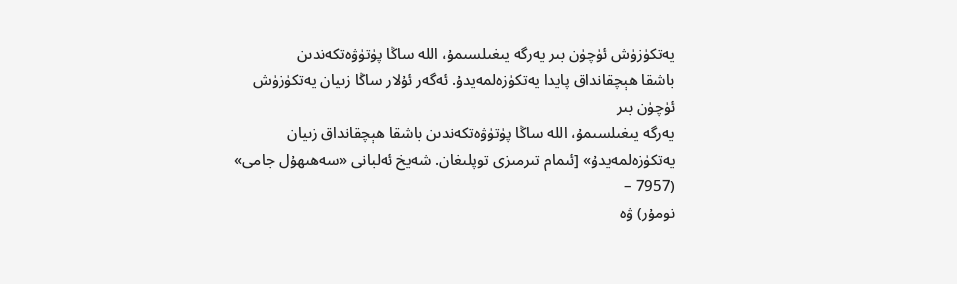يەتكۈزۈش ئۈچۈن بىر يەرگە يىغىلسىمۇ، الله ساڭا پۈتۈۋەتكەندىن
باشقا ھېچقانداق پايدا يەتكۈزەلمەيدۇ. ئەگەر ئۇلار ساڭا زىيان يەتكۈزۈش ئۈچۈن بىر
يەرگە يىغىلسىمۇ، الله ساڭا پۈتۈۋەتكەندىن باشقا ھېچقانداق زىيان
يەتكۈزەلمەيدۇ» [ئىمام تىرمىزى توپلىغان. شەيخ ئەلبانى «سەھىھۇل جامى» (7957 –
نومۇر) ۋە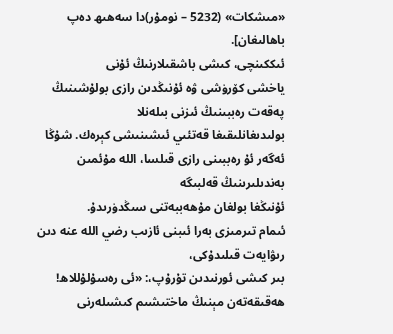«مىشكات» (5232 – نومۇر)دا سەھىھ دەپ باھالىغان].
ئىككىنچى، كىشى باشقىلارنىڭ ئۇنى
ياخشى كۆرۈشى ۋە ئۇنىڭدىن رازى بولۇشىنىڭ پەقەت رەببىنىڭ ئىزنى بىلەنلا
بولىدىغانلىقىغا قەتئىي ئىشىنىشى كېرەك. شۇڭا ئەگەر ئۇ رەببىنى رازى قىلسا، اللە مۇئمىن بەندىلىرىنىڭ قەلبىگە
ئۇنىڭغا بولغان مۇھەببەتنى سىڭدۈرىدۇ.
ئىمام تىرمىزى بەرا ئىبنى ئازىب رضي الله عنه دىن رىۋايەت قىلىدۇكى،
بىر كىشى ئورنىدىن تۇرۇپ،: «ئى رەسۇلۇللاھ! ھەقىقەتەن مېنىڭ ماختىشىم كىشىلەرنى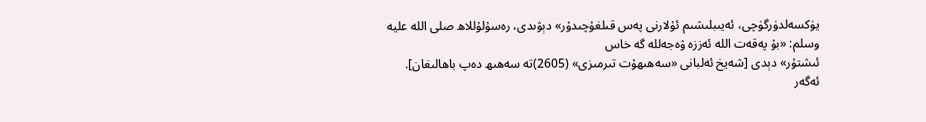يۈكسەلدۈرگۈچى، ئەيىبلىشىم ئۇلارنى پەس قىلغۇچىدۇر» دېۋىدى، رەسۇلۇللاھ صلى الله عليه وسلم: «بۇ پەقەت اللە ئەززە ۋەجەللە گە خاس
ئىشتۇر» دېدى [شەيخ ئەلبانى «سەھىھۇت تىرمىزى» (2605)تە سەھىھ دەپ باھالىغان].
ئەگەر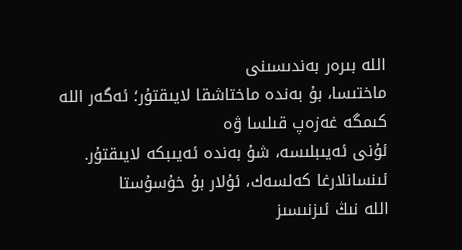اللە بىرەر بەندىسىنى
ماختىسا، بۇ بەندە ماختاشقا لايىقتۇر؛ ئەگەر اللە كىمگە غەزەپ قىلسا ۋە
ئۇنى ئەيىبلىسە، شۇ بەندە ئەيىبكە لايىقتۇر. ئىنسانلارغا كەلسەك، ئۇلار بۇ خۇسۇستا
اللە نىڭ ئىزنىسىز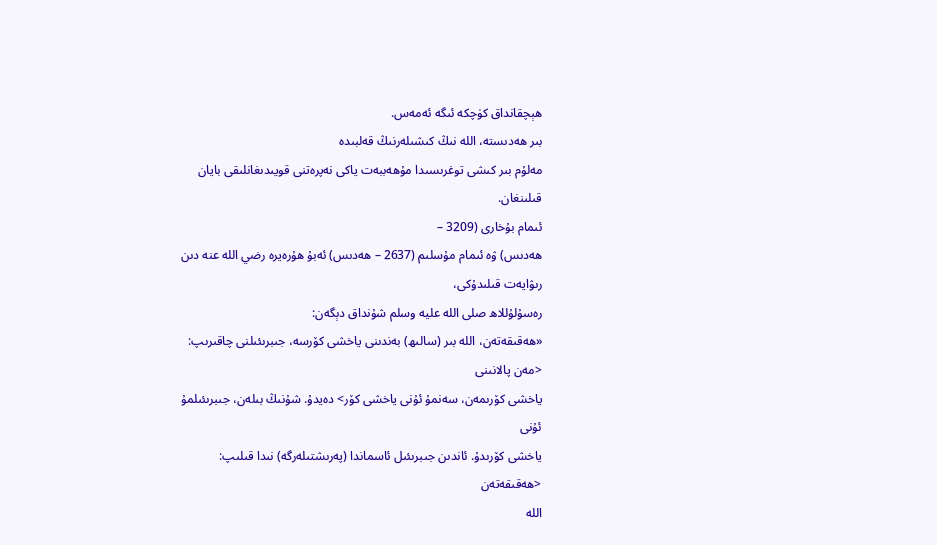ھېچقانداق كۈچكە ئىگە ئەمەس.
بىر ھەدىستە، اللە نىڭ كىشىلەرنىڭ قەلبىدە
مەلۇم بىر كىشى توغرىسىدا مۇھەببەت ياكى نەپرەتنى قويىدىغانلىقى بايان قىلىنغان.
ئىمام بۇخارى (3209 –
ھەدىس) ۋە ئىمام مۇسلىم (2637 – ھەدىس) ئەبۇ ھۇرەيرە رضي الله عنه دىن رىۋايەت قىلىدۇكى،
رەسۇلۇللاھ صلى الله عليه وسلم شۇنداق دېگەن:
«ھەقىقەتەن، الله بىر (سالىھ) بەندىنى ياخشى كۆرسە، جىبرىئىلنى چاقىرىپ: <مەن پالانىنى
ياخشى كۆرىمەن، سەنمۇ ئۇنى ياخشى كۆر> دەيدۇ. شۇنىڭ بىلەن، جىبرىئىلمۇ ئۇنى
ياخشى كۆرىدۇ. ئاندىن جىبرىئىل ئاسماندا (پەرىشتىلەرگە) نىدا قىلىپ: <ھەقىقەتەن
الله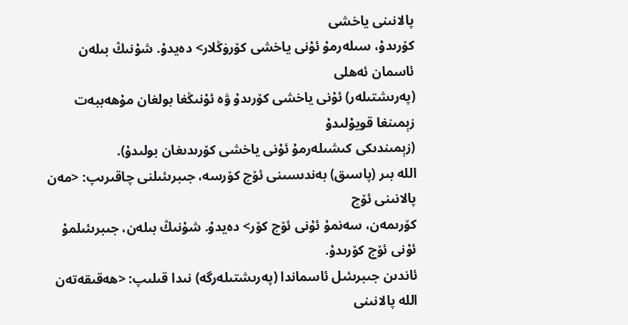پالانىنى ياخشى
كۆرىدۇ، سىلەرمۇ ئۇنى ياخشى كۆرۈڭلار> دەيدۇ. شۇنىڭ بىلەن ئاسمان ئەھلى
(پەرىشتىلەر) ئۇنى ياخشى كۆرىدۇ ۋە ئۇنىڭغا بولغان مۇھەببەت زېمىنغا قويۇلىدۇ
(زېمىندىكى كىشىلەرمۇ ئۇنى ياخشى كۆرىدىغان بولىدۇ).
الله بىر (پاسىق) بەندىسىنى ئۆچ كۆرسە، جىبرىئىلنى چاقىرىپ: <مەن پالانىنى ئۆچ
كۆرىمەن، سەنمۇ ئۇنى ئۆچ كۆر> دەيدۇ. شۇنىڭ بىلەن، جىبرىئىلمۇ ئۇنى ئۆچ كۆرىدۇ.
ئاندىن جىبرىئىل ئاسماندا (پەرىشتىلەرگە) نىدا قىلىپ: <ھەقىقەتەن الله پالانىنى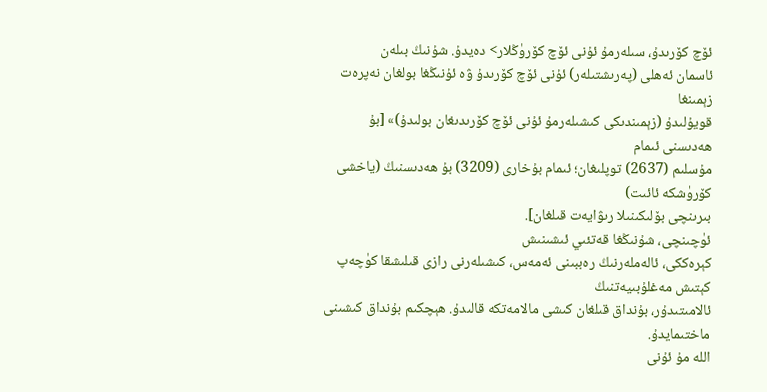ئۆچ كۆرىدۇ، سىلەرمۇ ئۇنى ئۆچ كۆرۈڭلار> دەيدۇ. شۇنىڭ بىلەن
ئاسمان ئەھلى (پەرىشتىلەر) ئۇنى ئۆچ كۆرىدۇ ۋە ئۇنىڭغا بولغان نەپرەت زېمىنغا
قويۇلىدۇ (زېمىندىكى كىشىلەرمۇ ئۇنى ئۆچ كۆرىدىغان بولىدۇ)» [بۇ ھەدىسنى ئىمام
مۇسلىم (2637) توپلىغان؛ ئىمام بۇخارى (3209) بۇ ھەدىسنىڭ (ياخشى كۆرۈشكە ئائىت)
بىرىنچى بۆلىكىنىلا رىۋايەت قىلغان].
ئۈچىنچى، شۇنىڭغا قەتئىي ئىشىنىش
كېرەككى، ئالەملەرنىڭ رەببىنى ئەمەس، كىشىلەرنى رازى قىلىشقا كۈچەپ كېتىش مەغلۇبىيەتنىڭ
ئالامىتىدۇر، بۇنداق قىلغان كىشى مالامەتكە قالىدۇ. ھېچكىم بۇنداق كىشىنى ماختىمايدۇ.
اللە مۇ ئۇنى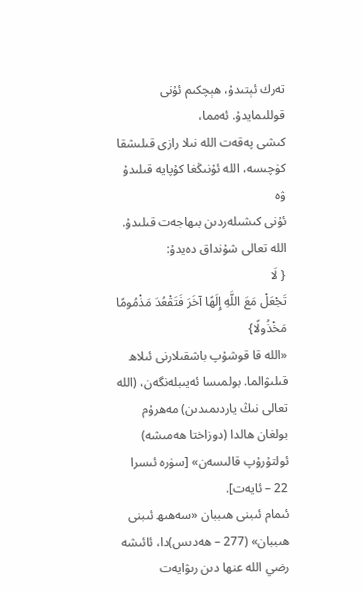تەرك ئېتىدۇ، ھېچكىم ئۇنى قوللىمايدۇ. ئەمما،
كىشى پەقەت اللە نىلا رازى قىلىشقا كۈچىسە، اللە ئۇنىڭغا كۇپايە قىلىدۇ ۋە
ئۇنى كىشىلەردىن بىھاجەت قىلىدۇ.
اللە تعالى شۇنداق دەيدۇ:
{ لَا
تَجْعَلْ مَعَ اللَّهِ إِلَهًا آخَرَ فَتَقْعُدَ مَذْمُومًا مَخْذُولًا}
«اللە قا قوشۇپ باشقىلارنى ئىلاھ
قىلىۋالما. بولمىسا ئەيىبلەنگەن، (اللە تعالى نىڭ ياردىمىدىن) مەھرۇم
بولغان ھالدا (دوزاختا ھەمىشە) ئولتۇرۇپ قالىسەن» [سۈرە ئىسرا 22 – ئايەت].
ئىمام ئىبنى ھىببان «سەھىھ ئىبنى
ھىببان» (277 – ھەدىس)دا، ئائىشە رضي الله عنها دىن رىۋايەت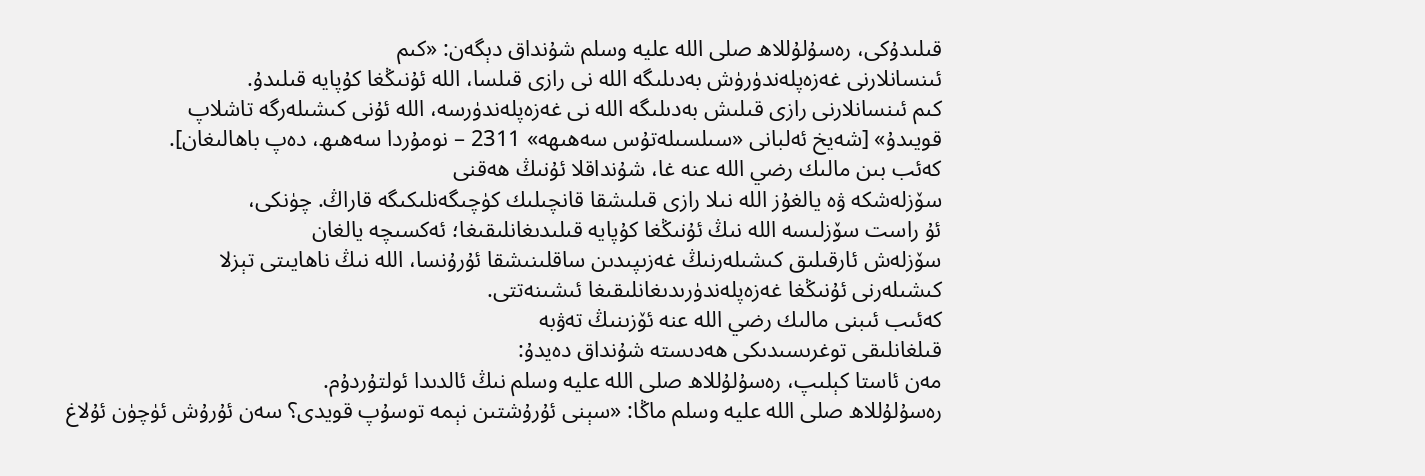قىلىدۇكى، رەسۇلۇللاھ صلى الله عليه وسلم شۇنداق دېگەن: «كىم
ئىنسانلارنى غەزەپلەندۈرۈش بەدىلىگە اللە نى رازى قىلسا، اللە ئۇنىڭغا كۇپايە قىلىدۇ.
كىم ئىنسانلارنى رازى قىلىش بەدىلىگە اللە نى غەزەپلەندۈرسە، اللە ئۇنى كىشىلەرگە تاشلاپ
قويىدۇ» [شەيخ ئەلبانى «سىلسىلەتۇس سەھىھە» 2311 – نومۇردا سەھىھ، دەپ باھالىغان].
كەئب بىن مالىك رضي الله عنه غا، شۇنداقلا ئۇنىڭ ھەقنى
سۆزلەشكە ۋە يالغۇز اللە نىلا رازى قىلىشقا قانچىلىك كۈچىگەنلىكىگە قاراڭ. چۈنكى،
ئۇ راست سۆزلىسە اللە نىڭ ئۇنىڭغا كۇپايە قىلىدىغانلىقىغا؛ ئەكسىچە يالغان
سۆزلەش ئارقىلىق كىشىلەرنىڭ غەزىپىدىن ساقلىنىشقا ئۇرۇنسا، اللە نىڭ ناھايىتى تېزلا
كىشىلەرنى ئۇنىڭغا غەزەپلەندۈرىدىغانلىقىغا ئىشىنەتتى.
كەئىب ئىبنى مالىك رضي الله عنه ئۆزىنىڭ تەۋبە
قىلغانلىقى توغرىسىدىكى ھەدىستە شۇنداق دەيدۇ:
مەن ئاستا كېلىپ، رەسۇلۇللاھ صلى الله عليه وسلم نىڭ ئالدىدا ئولتۇردۇم.
رەسۇلۇللاھ صلى الله عليه وسلم ماڭا: «سېنى ئۇرۇشتىن نېمە توسۇپ قويدى؟ سەن ئۇرۇش ئۈچۈن ئۇلاغ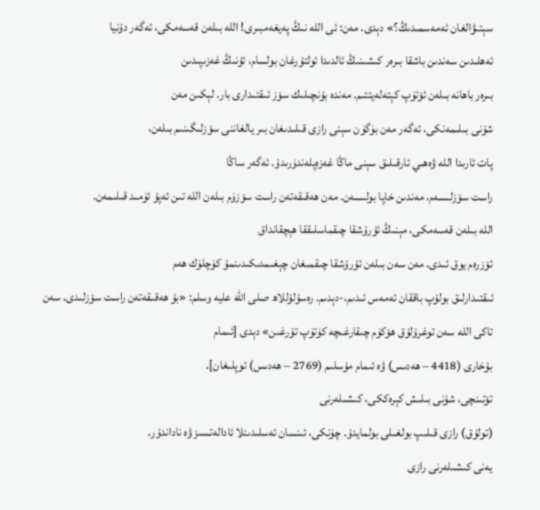سېتىۋالغان ئەمەسمىدىڭ؟» دېدى. مەن: ئى اللە نىڭ پەيغەمبىرى! اللە بىلەن قەسەمكى، ئەگەر دۇنيا
ئەھلىدىن سەندىن باشقا بىرەر كىشىنىڭ ئالدىدا ئولتۇرغان بولسام، ئۇنىڭ غەزىپىدىن
بىرەر باھانە بىلەن ئۆتۈپ كېتەلەيتتىم. مەندە بۇنچىلىك سۆز ئىقتىدارى بار. لېكىن مەن
شۇنى بىلىمەنكى، ئەگەر مەن بۈگۈن سېنى رازى قىلىدىغان بىر يالغاننى سۆزلىگىنىم بىلەن،
پات ئارىدا اللە ۋەھىي ئارقىلىق سېنى ماڭا غەزەپلەندۈرىدۇ. ئەگەر ساڭا
راست سۆزلىسەم، مەندىن خاپا بولىسەن. مەن ھەقىقەتەن راست سۆزۈم بىلەن اللە تىن ئەپۇ ئۈمىد قىلىمەن.
اللە بىلەن قەسەمكى، مېنىڭ ئۇرۇشقا چىقماسلىققا ھېچقانداق
ئۆزرەم يوق ئىدى. مەن سەن بىلەن ئۇرۇشقا چىقمىغان چېغىمدىكىدىنمۇ كۈچلۈك ھەم
ئىقتىدارلىق بولۇپ باققان ئەمەس ئىدىم،-دېدىم. رەسۇلۇللاھ صلى الله عليه وسلم: «بۇ ھەقىقەتەن راست سۆزلىدى. سەن
تاكى اللە سەن توغرۇلۇق ھۆكۈم چىقارغىچە كۈتۈپ تۇرغىن» دېدى [ئىمام
بۇخارى (4418 – ھەدىس) ۋە ئىمام مۇسلىم (2769 – ھەدىس) توپلىغان].
تۆتىنچى، شۇنى بىلىش كېرەككى، كىشىلەرنى
(تولۇق) رازى قىلىپ بولغىلى بولمايدۇ. چۈنكى، ئىنسان ئەسلىدىنلا ئادالەتسىز ۋە ناداندۇر.
يەنى كىشىلەرنى رازى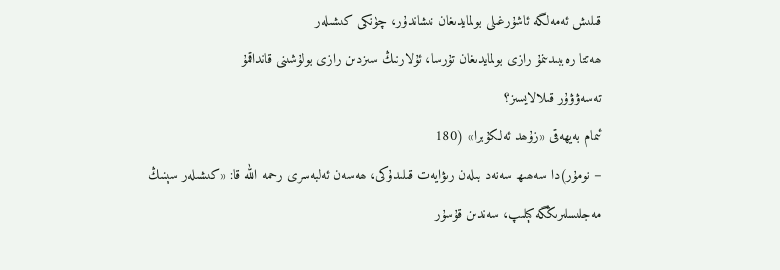قىلىش ئەمەلگە ئاشۇرغىلى بولمايدىغان نىشاندۇر، چۈنكى كىشىلەر
ھەتتا رەببىدىنمۇ رازى بولمايدىغان تۇرسا، ئۇلارنىڭ سىزدىن رازى بولۇشىنى قانداقمۇ
تەسەۋۋۇر قىلالايسىز؟
ئىمام بەيھەقى «زۇھد ئەلكۇبرا» (180
– نومۇر)دا سەھىھ سەنەد بىلەن رىۋايەت قىلىدۇكى، ھەسەن ئەلبەسرى رحمه الله قا: «كىشىلەر سېنىڭ
مەجلىسلىرىڭگە كېلىپ، سەندىن قۇسۇر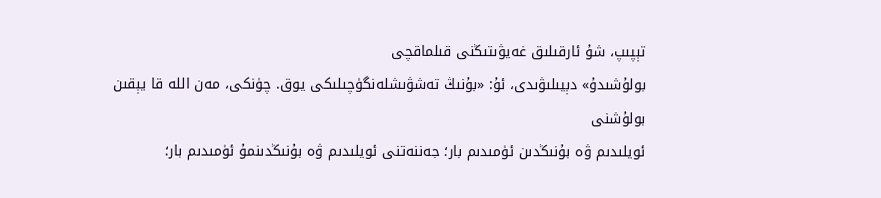تېپىپ، شۇ ئارقىلىق غەيۋىتىڭنى قىلماقچى
بولۇشىدۇ» دېيىلىۋىدى، ئۇ: «بۇنىڭ تەشۋىشلەنگۈچىلىكى يوق. چۈنكى، مەن اللە قا يېقىن بولۇشنى
ئويلىدىم ۋە بۇنىڭدىن ئۈمىدىم بار؛ جەننەتنى ئويلىدىم ۋە بۇنىڭدىنمۇ ئۈمىدىم بار؛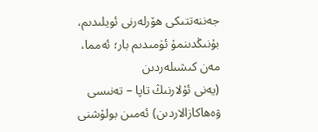جەننەتتىكى ھۆرلەرنى ئويلىدىم، بۇنىڭدىنمۇ ئۈمىدىم بار؛ ئەمما، مەن كىشىلەردىن
(يەنى ئۇلارنىڭ تاپا – تەنىسى ۋەھاكازالاردىن) ئەمىن بولۇشنى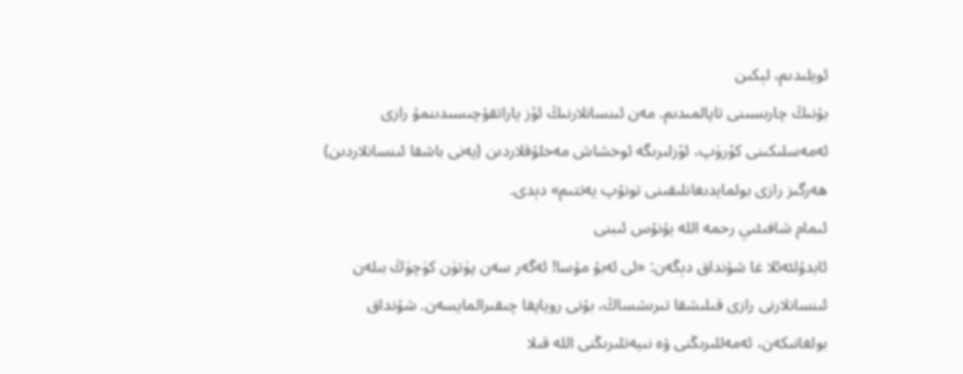ئويلىدىم، لېكىن
بۇنىڭ چارىسىنى تاپالمىدىم. مەن ئىنسانلارنىڭ ئۆز ياراتقۇچىسىدىنمۇ رازى
ئەمەسلىكىنى كۆرۈپ، ئۆزلىرىگە ئوخشاش مەخلۇقلاردىن (يەنى باشقا ئىنسانلاردىن)
ھەرگىز رازى بولمايدىغانلىقىنى تونۇپ يەتتىم» دېدى.
ئىمام شافىئىي رحمه الله يۇنۇس ئىبنى
ئابدۇلئەئلا غا شۇنداق دېگەن: «ئى ئەبۇ مۇسا! ئەگەر سەن پۈتۈن كۈچۈڭ بىلەن
ئىنسانلارنى رازى قىلىشقا تىرىشساڭ، بۇنى روياپقا چىقىرالمايسەن. شۇنداق
بولغانىكەن، ئەمەللىرىڭنى ۋە نىيەتلىرىڭنى اللە قىلا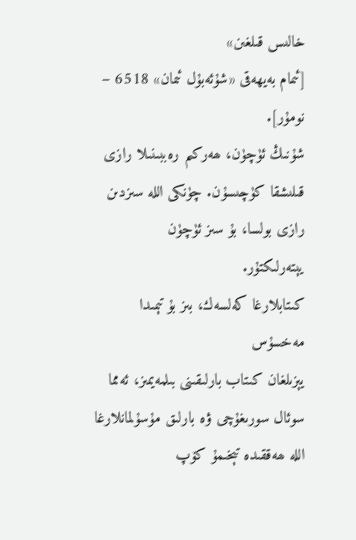خالىس قىلغىن»
[ئىمام بەيھەقى «شۇئەبۇل ئىمان» 6518 – نومۇر].
شۇنىڭ ئۈچۈن، ھەركىم رەببىنىلا رازى
قىلىشقا كۈچىسۇن. چۈنكى اللە سىزدىن رازى بولسا، بۇ سىز ئۈچۈن
يېتەرلىكتۇر.
كىتابلارغا كەلسەك، بىز بۇ تېمىدا مەخسۇس
يېزىلغان كىتاب بارلىقىنى بىلمەيمىز، ئەمما سوئال سورىغۇچى ۋە بارلىق مۇسۇلمانلارغا
اللە ھەققىدە تېخىمۇ كۆپ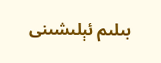بىلىم ئېلىشىنى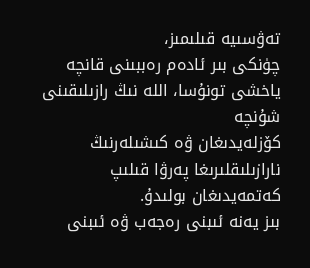تەۋسىيە قىلىمىز،
چۈنكى بىر ئادەم رەببىنى قانچە ياخشى تونۇسا، اللە نىڭ رازىلىقىنى شۇنچە
كۆزلەيدىغان ۋە كىشىلەرنىڭ نارازىلىقلىرىغا پەرۋا قىلىپ كەتمەيدىغان بولىدۇ.
بىز يەنە ئىبنى رەجەب ۋە ئىبنى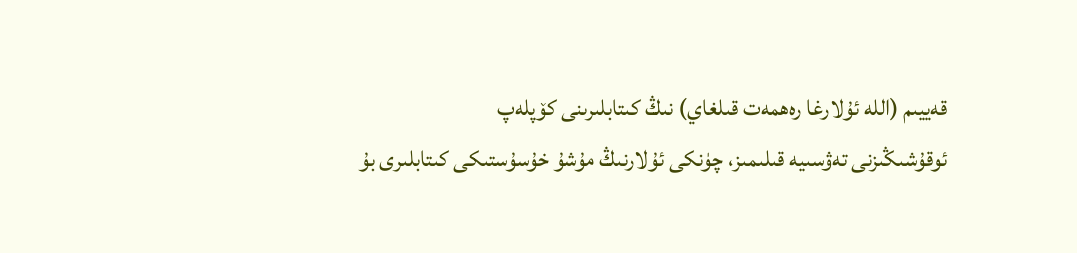قەييىم (اللە ئۇلارغا رەھمەت قىلغاي) نىڭ كىتابلىرىنى كۆپلەپ
ئوقۇشىڭىزنى تەۋسىيە قىلىمىز، چۈنكى ئۇلارنىڭ مۇشۇ خۇسۇستىكى كىتابلىرى بۇ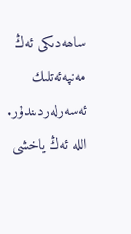ساھەدىكى ئەڭ مەنپەئەتلىك ئەسەرلەردىندۇر.
اللە ئەڭ ياخشى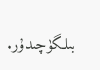بىلگۈچىدۇر.